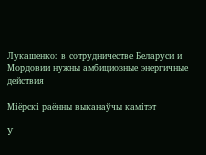Лукашенко: в сотрудничестве Беларуси и Мордовии нужны амбициозные энергичные действия

Міёрскі раённы выканаўчы камітэт

У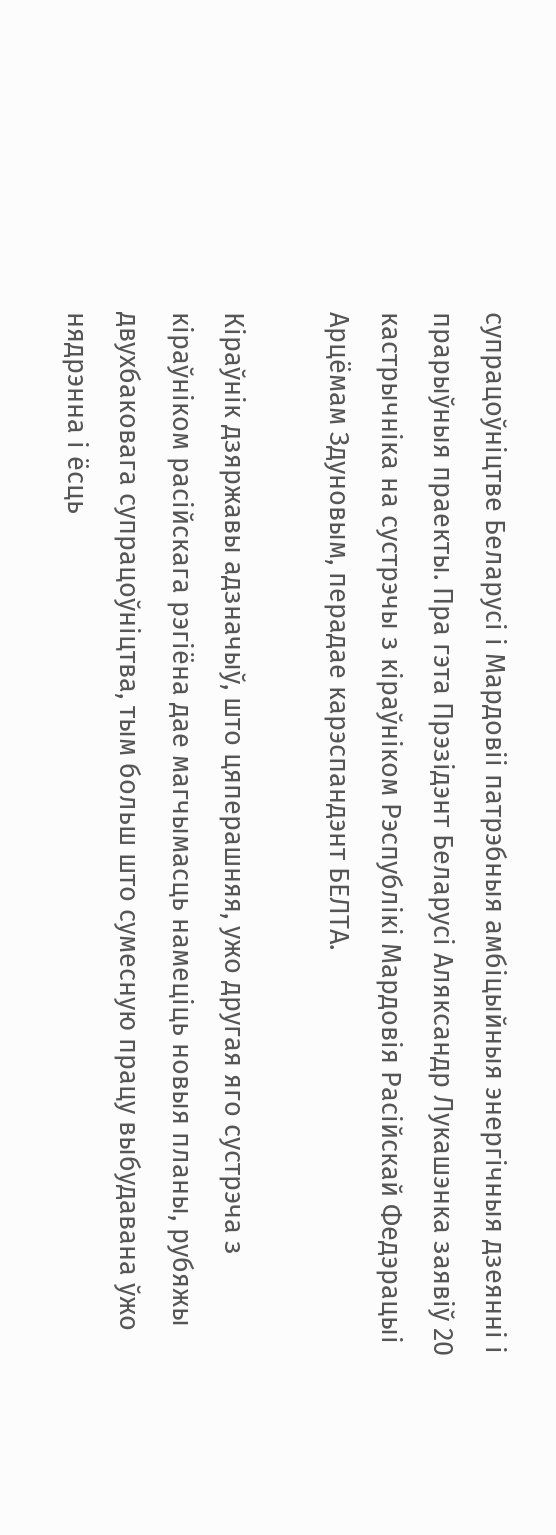супрацоўніцтве Беларусі і Мардовіі патрэбныя амбіцыйныя энергічныя дзеянні і прарыўныя праекты. Пра гэта Прэзідэнт Беларусі Аляксандр Лукашэнка заявіў 20 кастрычніка на сустрэчы з кіраўніком Рэспублікі Мардовія Расійскай Федэрацыі Арцёмам Здуновым, перадае карэспандэнт БЕЛТА.

Кіраўнік дзяржавы адзначыў, што цяперашняя, ужо другая яго сустрэча з кіраўніком расійскага рэгіёна дае магчымасць намеціць новыя планы, рубяжы двухбаковага супрацоўніцтва, тым больш што сумесную працу выбудавана ўжо нядрэнна і ёсць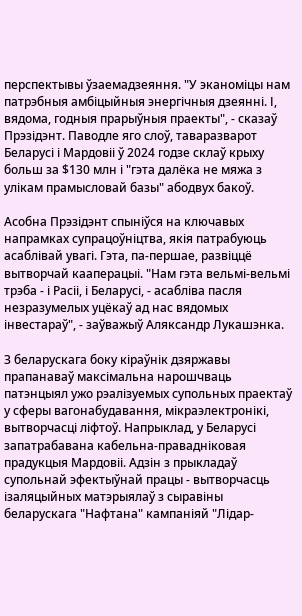перспектывы ўзаемадзеяння. "У эканоміцы нам патрэбныя амбіцыйныя энергічныя дзеянні. І, вядома, годныя прарыўныя праекты", - сказаў Прэзідэнт. Паводле яго слоў, таваразварот Беларусі і Мардовіі ў 2024 годзе склаў крыху больш за $130 млн і "гэта далёка не мяжа з улікам прамысловай базы" абодвух бакоў.

Асобна Прэзідэнт спыніўся на ключавых напрамках супрацоўніцтва, якія патрабуюць асаблівай увагі. Гэта, па-першае, развіццё вытворчай кааперацыі. "Нам гэта вельмі-вельмі трэба - і Расіі, і Беларусі, - асабліва пасля незразумелых уцёкаў ад нас вядомых інвестараў", - заўважыў Аляксандр Лукашэнка.

З беларускага боку кіраўнік дзяржавы прапанаваў максімальна нарошчваць патэнцыял ужо рэалізуемых супольных праектаў у сферы вагонабудавання, мікраэлектронікі, вытворчасці ліфтоў. Напрыклад, у Беларусі запатрабавана кабельна-правадніковая прадукцыя Мардовіі. Адзін з прыкладаў супольнай эфектыўнай працы - вытворчасць ізаляцыйных матэрыялаў з сыравіны беларускага "Нафтана" кампаніяй "Лідар-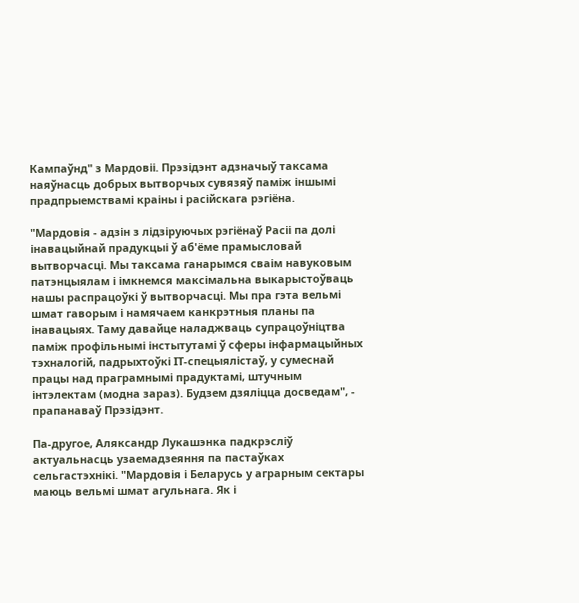Кампаўнд" з Мардовіі. Прэзідэнт адзначыў таксама наяўнасць добрых вытворчых сувязяў паміж іншымі прадпрыемствамі краіны і расійскага рэгіёна.

"Мардовія - адзін з лідзіруючых рэгіёнаў Расіі па долі інавацыйнай прадукцыі ў аб'ёме прамысловай вытворчасці. Мы таксама ганарымся сваім навуковым патэнцыялам і імкнемся максімальна выкарыстоўваць нашы распрацоўкі ў вытворчасці. Мы пра гэта вельмі шмат гаворым і намячаем канкрэтныя планы па інавацыях. Таму давайце наладжваць супрацоўніцтва паміж профільнымі інстытутамі ў сферы інфармацыйных тэхналогій, падрыхтоўкі IT-спецыялістаў, у сумеснай працы над праграмнымі прадуктамі, штучным інтэлектам (модна зараз). Будзем дзяліцца досведам", - прапанаваў Прэзідэнт.

Па-другое, Аляксандр Лукашэнка падкрэсліў актуальнасць узаемадзеяння па пастаўках сельгастэхнікі. "Мардовія і Беларусь у аграрным сектары маюць вельмі шмат агульнага. Як і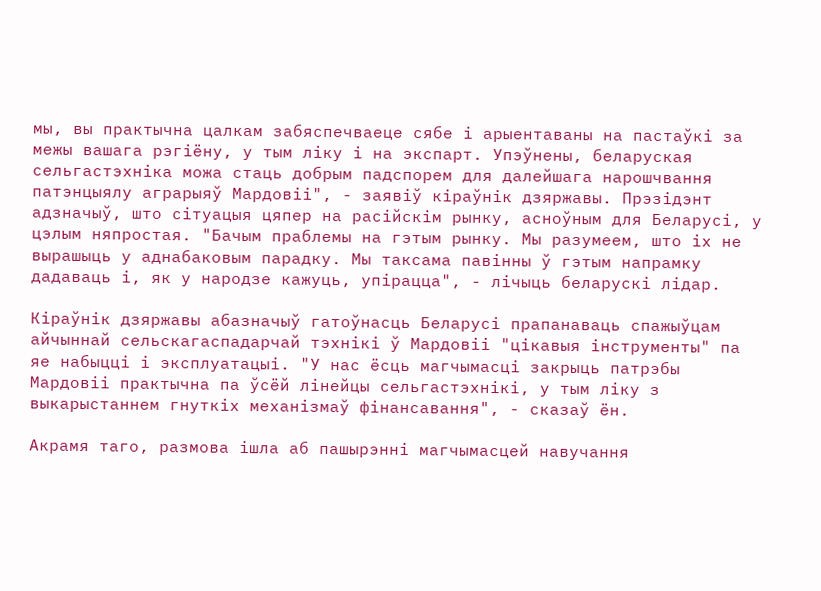мы, вы практычна цалкам забяспечваеце сябе і арыентаваны на пастаўкі за межы вашага рэгіёну, у тым ліку і на экспарт. Упэўнены, беларуская сельгастэхніка можа стаць добрым падспорем для далейшага нарошчвання патэнцыялу аграрыяў Мардовіі", - заявіў кіраўнік дзяржавы. Прэзідэнт адзначыў, што сітуацыя цяпер на расійскім рынку, асноўным для Беларусі, у цэлым няпростая. "Бачым праблемы на гэтым рынку. Мы разумеем, што іх не вырашыць у аднабаковым парадку. Мы таксама павінны ў гэтым напрамку дадаваць і, як у народзе кажуць, упірацца", - лічыць беларускі лідар.

Кіраўнік дзяржавы абазначыў гатоўнасць Беларусі прапанаваць спажыўцам айчыннай сельскагаспадарчай тэхнікі ў Мардовіі "цікавыя інструменты" па яе набыцці і эксплуатацыі. "У нас ёсць магчымасці закрыць патрэбы Мардовіі практычна па ўсёй лінейцы сельгастэхнікі, у тым ліку з выкарыстаннем гнуткіх механізмаў фінансавання", - сказаў ён.

Акрамя таго, размова ішла аб пашырэнні магчымасцей навучання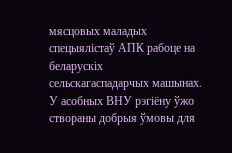мясцовых маладых спецыялістаў АПК рабоце на беларускіх сельскагаспадарчых машынах. У асобных ВНУ рэгіёну ўжо створаны добрыя ўмовы для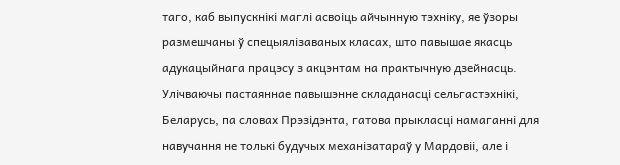таго, каб выпускнікі маглі асвоіць айчынную тэхніку, яе ўзоры размешчаны ў спецыялізаваных класах, што павышае якасць адукацыйнага працэсу з акцэнтам на практычную дзейнасць. Улічваючы пастаяннае павышэнне складанасці сельгастэхнікі, Беларусь, па словах Прэзідэнта, гатова прыкласці намаганні для навучання не толькі будучых механізатараў у Мардовіі, але і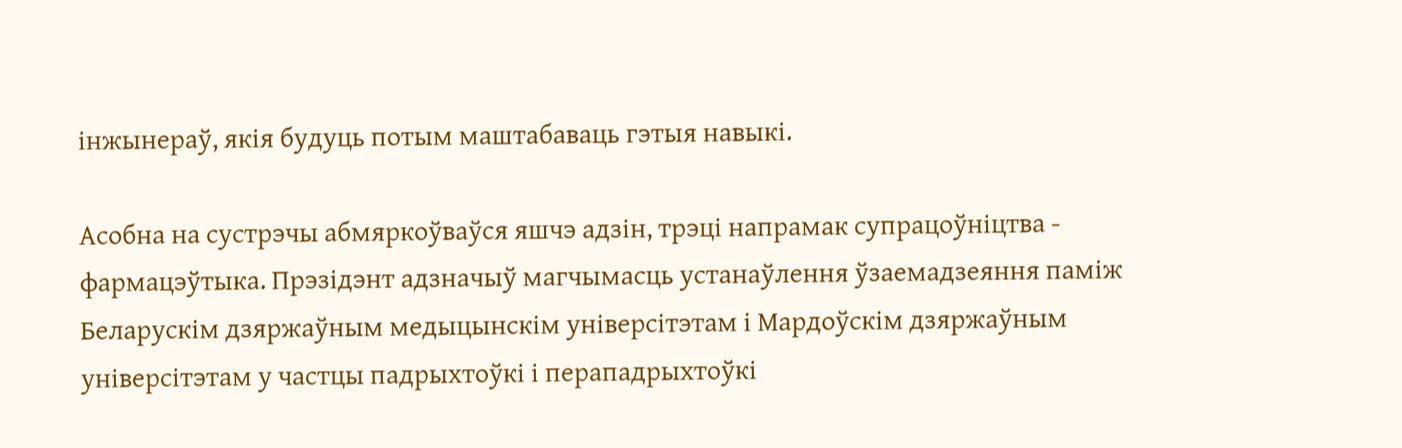інжынераў, якія будуць потым маштабаваць гэтыя навыкі.

Асобна на сустрэчы абмяркоўваўся яшчэ адзін, трэці напрамак супрацоўніцтва - фармацэўтыка. Прэзідэнт адзначыў магчымасць устанаўлення ўзаемадзеяння паміж Беларускім дзяржаўным медыцынскім універсітэтам і Мардоўскім дзяржаўным універсітэтам у частцы падрыхтоўкі і перападрыхтоўкі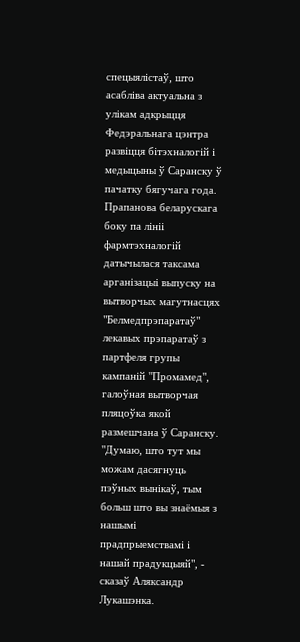спецыялістаў, што асабліва актуальна з улікам адкрыцця Федэральнага цэнтра развіцця бітэхналогій і медыцыны ў Саранску ў пачатку бягучага года.
Прапанова беларускага боку па лініі фармтэхналогій датычылася таксама арганізацыі выпуску на вытворчых магутнасцях "Белмедпрэпаратаў" лекавых прэпаратаў з партфеля групы кампаній "Промамед", галоўная вытворчая пляцоўка якой размешчана ў Саранску. "Думаю, што тут мы можам дасягнуць пэўных вынікаў, тым больш што вы знаёмыя з нашымі прадпрыемствамі і нашай прадукцыяй", - сказаў Аляксандр Лукашэнка.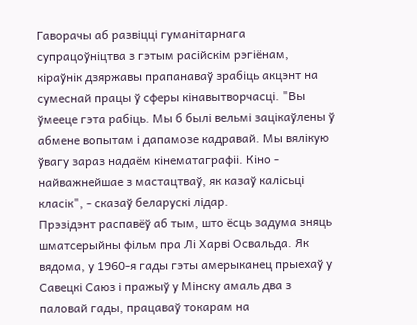Гаворачы аб развіцці гуманітарнага супрацоўніцтва з гэтым расійскім рэгіёнам, кіраўнік дзяржавы прапанаваў зрабіць акцэнт на сумеснай працы ў сферы кінавытворчасці. "Вы ўмееце гэта рабіць. Мы б былі вельмі зацікаўлены ў абмене вопытам і дапамозе кадравай. Мы вялікую ўвагу зараз надаём кінематаграфіі. Кіно - найважнейшае з мастацтваў, як казаў калісьці класік", - сказаў беларускі лідар.
Прэзідэнт распавёў аб тым, што ёсць задума зняць шматсерыйны фільм пра Лі Харві Освальда. Як вядома, у 1960-я гады гэты амерыканец прыехаў у Савецкі Саюз і пражыў у Мінску амаль два з паловай гады, працаваў токарам на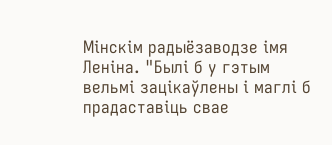Мінскім радыёзаводзе імя Леніна. "Былі б у гэтым вельмі зацікаўлены і маглі б прадаставіць свае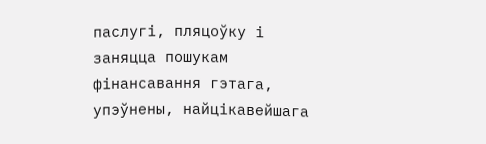паслугі, пляцоўку і заняцца пошукам фінансавання гэтага, упэўнены, найцікавейшага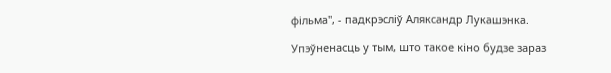фільма", - падкрэсліў Аляксандр Лукашэнка.

Упэўненасць у тым, што такое кіно будзе зараз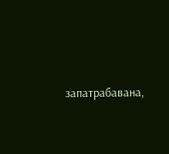запатрабавана,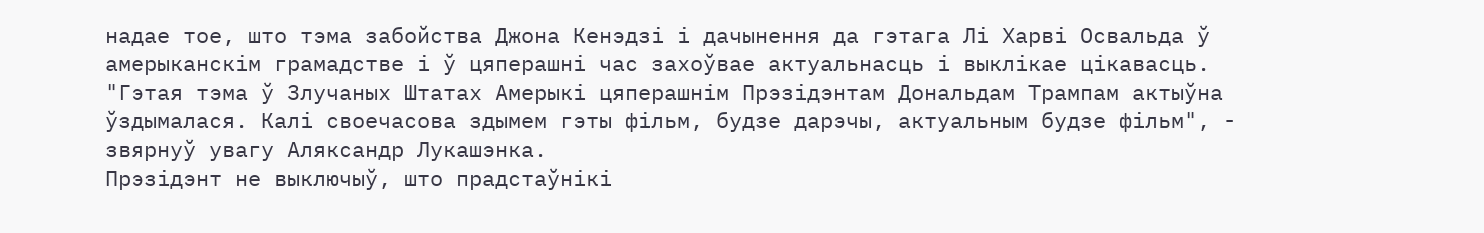надае тое, што тэма забойства Джона Кенэдзі і дачынення да гэтага Лі Харві Освальда ў амерыканскім грамадстве і ў цяперашні час захоўвае актуальнасць і выклікае цікавасць. "Гэтая тэма ў Злучаных Штатах Амерыкі цяперашнім Прэзідэнтам Дональдам Трампам актыўна ўздымалася. Калі своечасова здымем гэты фільм, будзе дарэчы, актуальным будзе фільм", - звярнуў увагу Аляксандр Лукашэнка.
Прэзідэнт не выключыў, што прадстаўнікі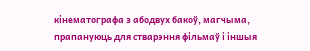кінематографа з абодвух бакоў, магчыма, прапануюць для стварэння фільмаў і іншыя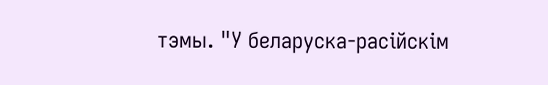тэмы. "У беларуска-расійскім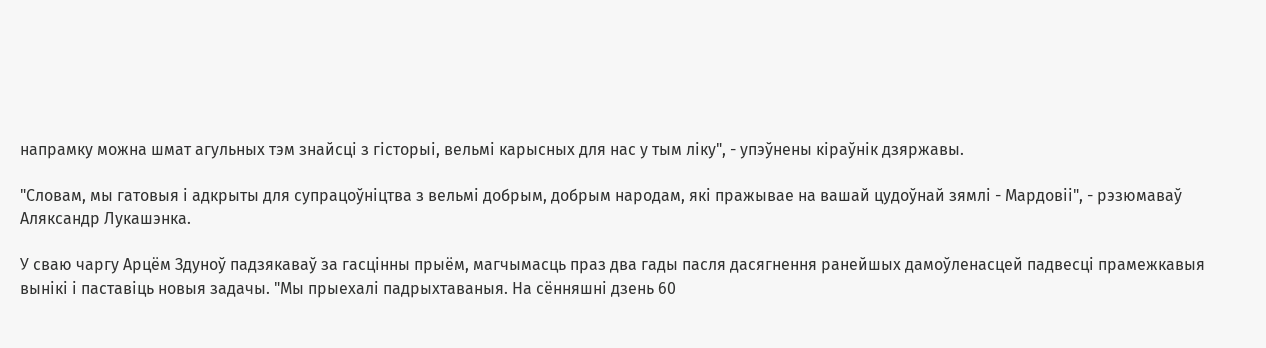напрамку можна шмат агульных тэм знайсці з гісторыі, вельмі карысных для нас у тым ліку", - упэўнены кіраўнік дзяржавы.

"Словам, мы гатовыя і адкрыты для супрацоўніцтва з вельмі добрым, добрым народам, які пражывае на вашай цудоўнай зямлі - Мардовіі", - рэзюмаваў Аляксандр Лукашэнка.

У сваю чаргу Арцём Здуноў падзякаваў за гасцінны прыём, магчымасць праз два гады пасля дасягнення ранейшых дамоўленасцей падвесці прамежкавыя вынікі і паставіць новыя задачы. "Мы прыехалі падрыхтаваныя. На сённяшні дзень 60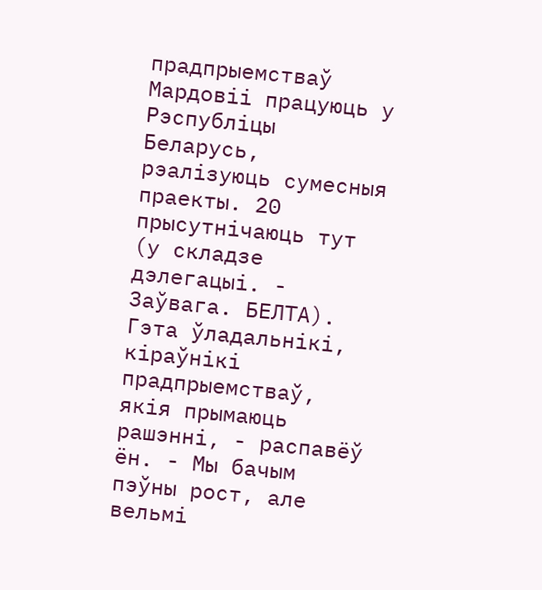прадпрыемстваў Мардовіі працуюць у Рэспубліцы Беларусь, рэалізуюць сумесныя праекты. 20 прысутнічаюць тут (у складзе дэлегацыі. - Заўвага. БЕЛТА). Гэта ўладальнікі, кіраўнікі прадпрыемстваў, якія прымаюць рашэнні, - распавёў ён. - Мы бачым пэўны рост, але вельмі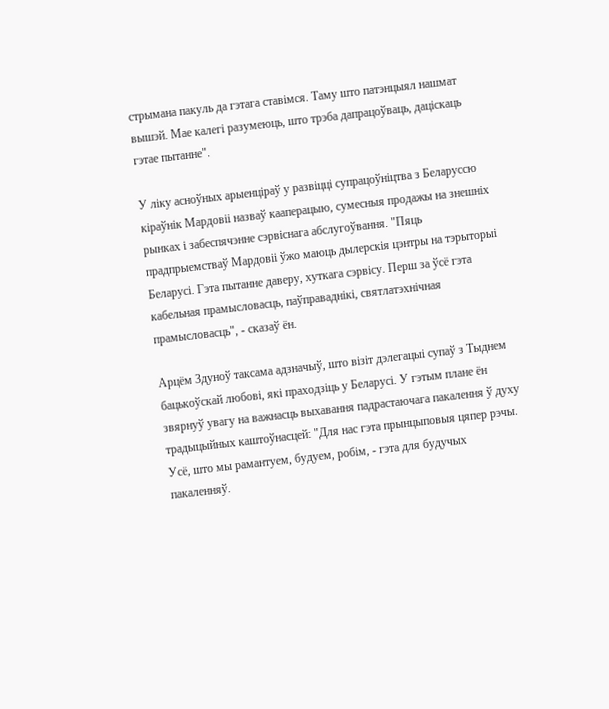стрымана пакуль да гэтага ставімся. Таму што патэнцыял нашмат вышэй. Мае калегі разумеюць, што трэба дапрацоўваць, даціскаць гэтае пытанне".

У ліку асноўных арыенціраў у развіцці супрацоўніцтва з Беларуссю кіраўнік Мардовіі назваў кааперацыю, сумесныя продажы на знешніх рынках і забеспячэнне сэрвіснага абслугоўвання. "Пяць прадпрыемстваў Мардовіі ўжо маюць дылерскія цэнтры на тэрыторыі Беларусі. Гэта пытанне даверу, хуткага сэрвісу. Перш за ўсё гэта кабельная прамысловасць, паўправаднікі, святлатэхнічная прамысловасць", - сказаў ён.

Арцём Здуноў таксама адзначыў, што візіт дэлегацыі супаў з Тыднем бацькоўскай любові, які праходзіць у Беларусі. У гэтым плане ён звярнуў увагу на важнасць выхавання падрастаючага пакалення ў духу традыцыйных каштоўнасцей: "Для нас гэта прынцыповыя цяпер рэчы. Усё, што мы рамантуем, будуем, робім, - гэта для будучых пакаленняў.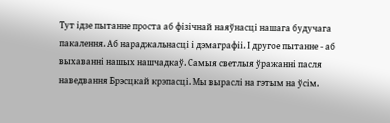Тут ідзе пытанне проста аб фізічнай наяўнасці нашага будучага пакалення. Аб нараджальнасці і дэмаграфіі. І другое пытанне - аб выхаванні нашых нашчадкаў. Самыя светлыя ўражанні пасля наведвання Брэсцкай крэпасці. Мы выраслі на гэтым на ўсім.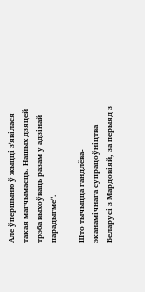Але ўпершыню ў жыцці з'явілася такая магчымасць. Нашых дзяцей трэба выхоўваць разам у адзінай парадыгме".

Што тычыцца гандлёва-эканамічнага супрацоўніцтва Беларусі з Мардовіяй, за перыяд з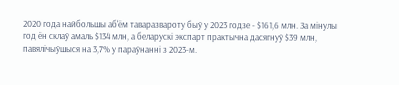2020 года найбольшы аб'ём таваразвароту быў у 2023 годзе - $161,6 млн. За мінулы год ён склаў амаль $134 млн, а беларускі экспарт практычна дасягнуў $39 млн, павялічыўшыся на 3,7% у параўнанні з 2023-м.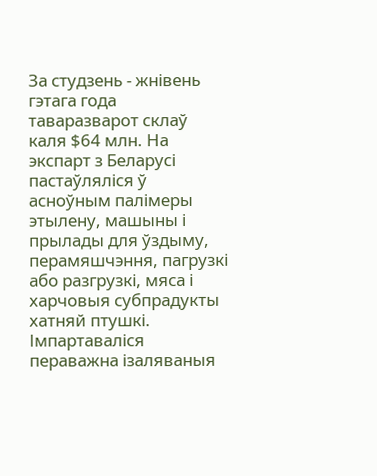За студзень - жнівень гэтага года таваразварот склаў каля $64 млн. На экспарт з Беларусі пастаўляліся ў асноўным палімеры этылену, машыны і прылады для ўздыму, перамяшчэння, пагрузкі або разгрузкі, мяса і харчовыя субпрадукты хатняй птушкі. Імпартаваліся пераважна ізаляваныя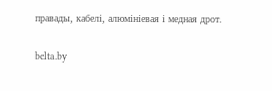правады, кабелі, алюмініевая і медная дрот.

belta.by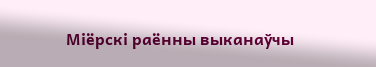Міёрскі раённы выканаўчы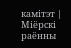камітэт | Міёрскі раённы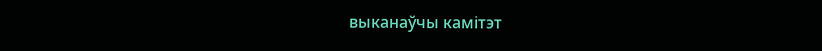выканаўчы камітэт